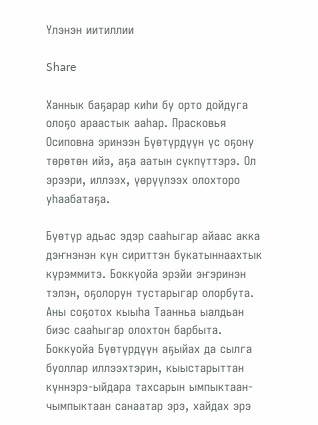Үлэнэн иитиллии

Share

Ханнык баҕарар киһи бу орто дойдуга олоҕо араастык ааһар. Прасковья Осиповна эринээн Бүөтүрдүүн үс оҕону төрөтөн ийэ, аҕа аатын сүкпүттэрэ. Ол эрээри, иллээх, үөрүүлээх олохторо уһаабатаҕа.

Бүөтүр адьас эдэр сааһыгар айаас акка дэҥнэнэн күн сириттэн букатыннаахтык күрэммитэ. Боккуойа эрэйи эҥэринэн тэлэн, оҕолорун тустарыгар олорбута. Аны соҕотох кыыһа Таанньа ыалдьан биэс сааһыгар олохтон барбыта. Боккуойа Бүөтүрдүүн аҕыйах да сылга буоллар иллээхтэрин, кыыстарыттан күннэрэ-ыйдара тахсарын ымпыктаан-чымпыктаан санаатар эрэ, хайдах эрэ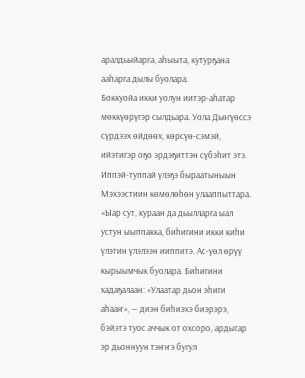аралдьыйарга, аһыыта, кутурҕана ааһарга дылы буолара.
Боккуойа икки уолун иитэр-аһатар мөккүөрүгэр сылдьара. Уола Дьөгүөссэ сүрдээх өйдөөх, көрсүө-сэмэй, ийэтигэр оҕо эрдэҕиттэн сүбэһит этэ. Иппэй-туппай үлэҕэ быраатыныын Мэхээстиин көмөлөһөн улааппыттара. «Ыар сут, кураан да дьылларга ыал устун ыыппакка, биһигини икки киһи үлэтин үлэлээн ииппитэ. Ас-үөл өрүү кырыымчык буолара. Биһигини хадаҕалаан: «Улаатар дьон эһиги аһааҥ», — диэн биһиэхэ биэрэрэ, бэйэтэ туос аччык от охсоро, ардыгар эр дьоннуун тэҥҥэ бугул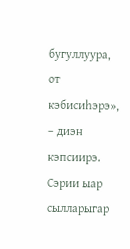бугуллуура, от кэбисиһэрэ», – диэн кэпсиирэ.
Сэрии ыар сылларыгар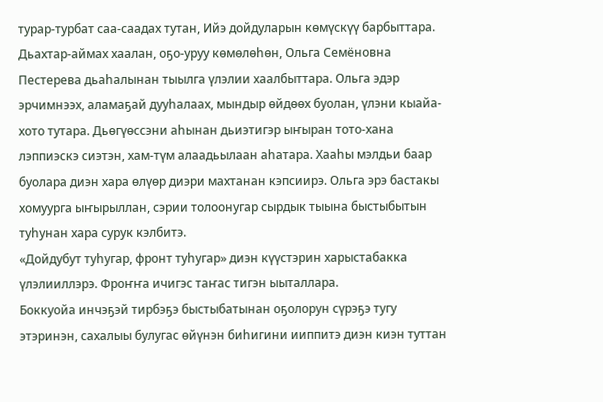турар-турбат саа-саадах тутан, Ийэ дойдуларын көмүскүү барбыттара. Дьахтар-аймах хаалан, оҕо-уруу көмөлөһөн, Ольга Семёновна Пестерева дьаһалынан тыылга үлэлии хаалбыттара. Ольга эдэр эрчимнээх, аламаҕай дууһалаах, мындыр өйдөөх буолан, үлэни кыайа-хото тутара. Дьөгүөссэни аһынан дьиэтигэр ыҥыран тото-хана лэппиэскэ сиэтэн, хам-түм алаадьылаан аһатара. Хааһы мэлдьи баар буолара диэн хара өлүөр диэри махтанан кэпсиирэ. Ольга эрэ бастакы хомуурга ыҥырыллан, сэрии толоонугар сырдык тыына быстыбытын туһунан хара сурук кэлбитэ.
«Дойдубут туһугар, фронт туһугар» диэн күүстэрин харыстабакка үлэлииллэрэ. Фроҥҥа ичигэс таҥас тигэн ыыталлара.
Боккуойа инчэҕэй тирбэҕэ быстыбатынан оҕолорун сүрэҕэ тугу этэринэн, сахалыы булугас өйүнэн биһигини ииппитэ диэн киэн туттан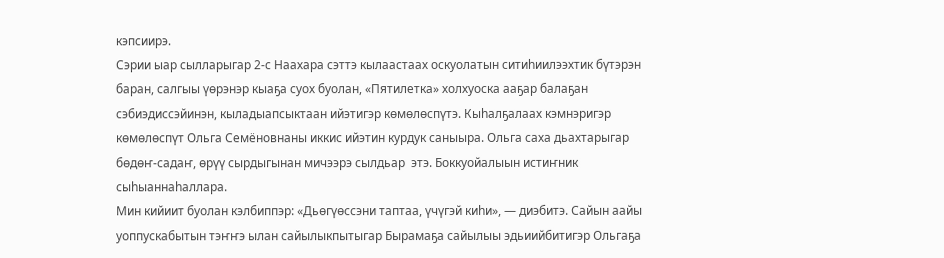кэпсиирэ.
Сэрии ыар сылларыгар 2-с Наахара сэттэ кылаастаах оскуолатын ситиһиилээхтик бүтэрэн баран, салгыы үөрэнэр кыаҕа суох буолан, «Пятилетка» холхуоска ааҕар балаҕан сэбиэдиссэйинэн, кыладыапсыктаан ийэтигэр көмөлөспүтэ. Кыһалҕалаах кэмнэригэр көмөлөспүт Ольга Семёновнаны иккис ийэтин курдук саныыра. Ольга саха дьахтарыгар бөдөҥ-садаҥ, өрүү сырдыгынан мичээрэ сылдьар  этэ. Боккуойалыын истиҥник сыһыаннаһаллара.
Мин кийиит буолан кэлбиппэр: «Дьөгүөссэни таптаа, үчүгэй киһи», — диэбитэ. Сайын аайы уоппускабытын тэҥҥэ ылан сайылыкпытыгар Бырамаҕа сайылыы эдьиийбитигэр Ольгаҕа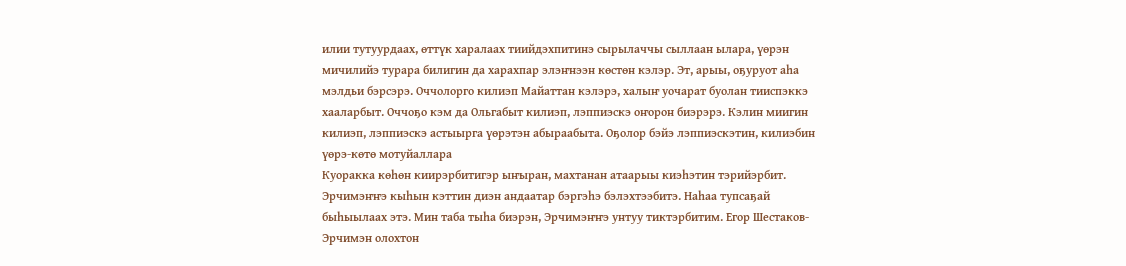илии тутуурдаах, өттүк харалаах тиийдэхпитинэ сырылаччы сыллаан ылара, үөрэн мичилийэ турара билигин да харахпар элэҥнээн көстөн кэлэр. Эт, арыы, оҕуруот аһа мэлдьи бэрсэрэ. Оччолорго килиэп Майаттан кэлэрэ, халыҥ уочарат буолан тииспэккэ хааларбыт. Оччоҕо кэм да Ольгабыт килиэп, лэппиэскэ оҥорон биэрэрэ. Кэлин миигин килиэп, лэппиэскэ астыырга үөрэтэн абыраабыта. Оҕолор бэйэ лэппиэскэтин, килиэбин үөрэ-көтө мотуйаллара
Куоракка көһөн киирэрбитигэр ыҥыран, махтанан атаарыы киэһэтин тэрийэрбит. Эрчимэҥҥэ кыһын кэттин диэн андаатар бэргэһэ бэлэхтээбитэ. Наһаа тупсаҕай быһыылаах этэ. Мин таба тыһа биэрэн, Эрчимэҥҥэ унтуу тиктэрбитим. Егор Шестаков-Эрчимэн олохтон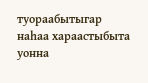туораабытыгар наһаа хараастыбыта уонна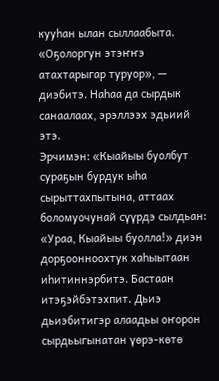кууһан ылан сыллаабыта. «Оҕолоргун этэҥҥэ атахтарыгар туруор», — диэбитэ. Наһаа да сырдык санаалаах, эрэллээх эдьиий этэ.
Эрчимэн: «Кыайыы буолбут сураҕын бурдук ыһа сырыттахпытына, аттаах боломуочунай сүүрдэ сылдьан: «Ураа, Кыайыы буолла!» диэн дорҕоонноохтук хаһыытаан иһитиннэрбитэ. Бастаан итэҕэйбэтэхпит. Дьиэ дьиэбитигэр алаадьы оҥорон сырдьыгынатан үөрэ-көтө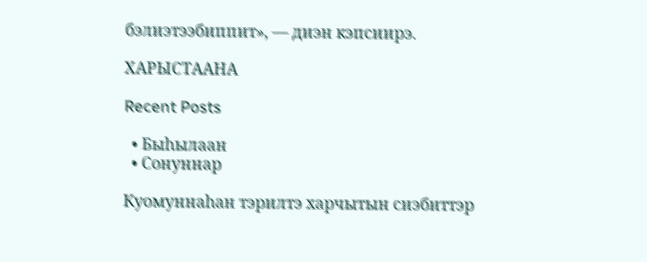бэлиэтээбиппит», — диэн кэпсиирэ.

ХАРЫСТААНА

Recent Posts

  • Быһылаан
  • Сонуннар

Куомуннаһан тэрилтэ харчытын сиэбиттэр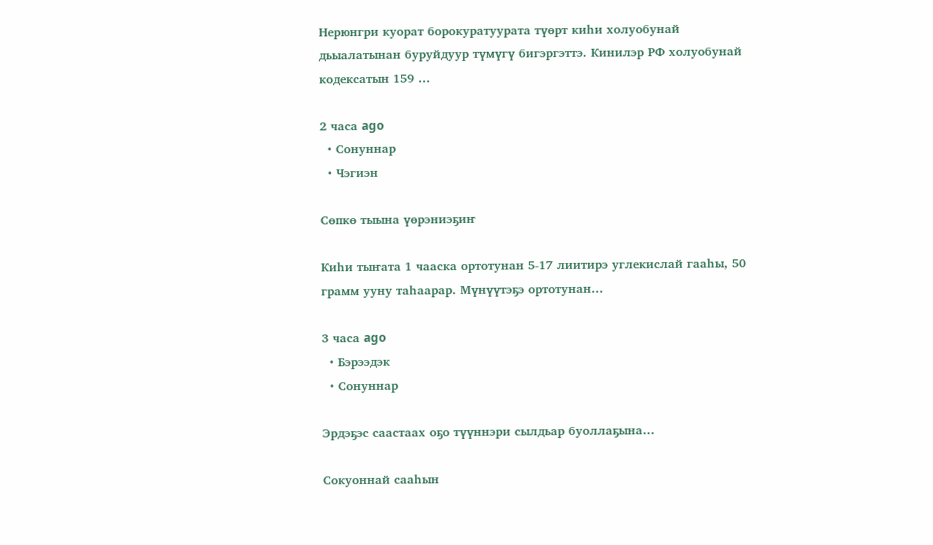Нерюнгри куорат борокуратуурата түөрт киһи холуобунай дьыалатынан буруйдуур түмүгү бигэргэттэ. Кинилэр РФ холуобунай кодексатын 159 …

2 часа ago
  • Сонуннар
  • Чэгиэн

Сөпкө тыына үөрэниэҕиҥ

Киһи тыҥата 1 чааска ортотунан 5-17 лиитирэ углекислай гааһы, 50 грамм ууну таһаарар. Мүнүүтэҕэ ортотунан…

3 часа ago
  • Бэрээдэк
  • Сонуннар

Эрдэҕэс саастаах оҕо түүннэри сылдьар буоллаҕына…

Сокуоннай сааһын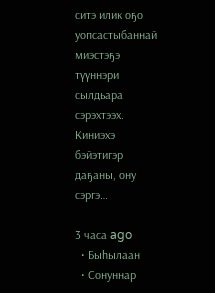ситэ илик оҕо уопсастыбаннай миэстэҕэ түүннэри сылдьара сэрэхтээх. Киниэхэ бэйэтигэр даҕаны, ону сэргэ…

3 часа ago
  • Быһылаан
  • Сонуннар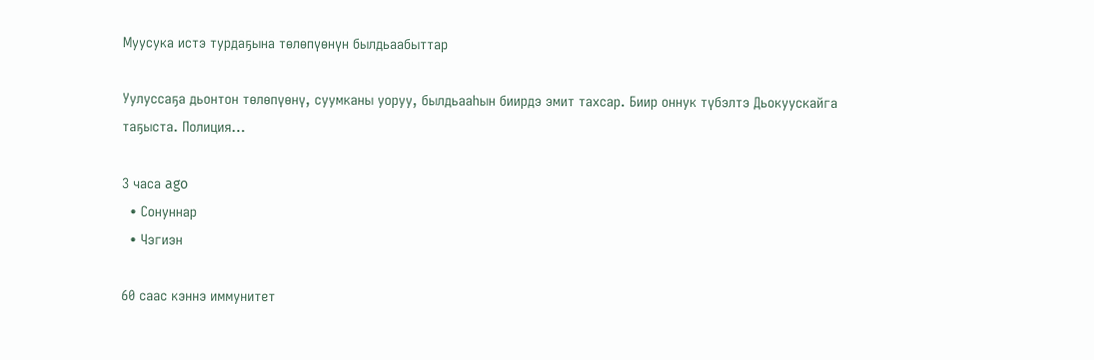Муусука истэ турдаҕына төлөпүөнүн былдьаабыттар

Уулуссаҕа дьонтон төлөпүөнү, суумканы уоруу, былдьааһын биирдэ эмит тахсар. Биир оннук түбэлтэ Дьокуускайга таҕыста. Полиция…

3 часа ago
  • Сонуннар
  • Чэгиэн

60 саас кэннэ иммунитет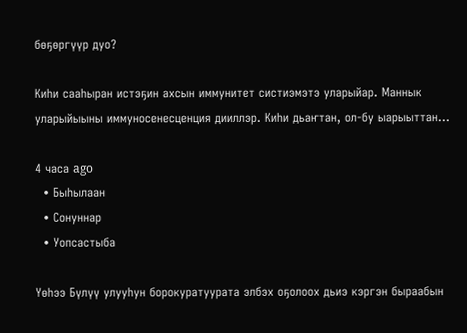бөҕөргүүр дуо?

Киһи сааһыран истэҕин ахсын иммунитет систиэмэтэ уларыйар. Маннык уларыйыыны иммуносенесценция дииллэр. Киһи дьаҥтан, ол-бу ыарыыттан…

4 часа ago
  • Быһылаан
  • Сонуннар
  • Уопсастыба

Үөһээ Бүлүү улууһун борокуратуурата элбэх оҕолоох дьиэ кэргэн быраабын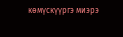көмүскүүргэ миэрэ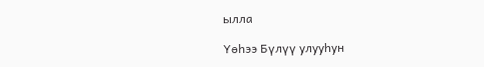ылла

Үөһээ Бүлүү улууһун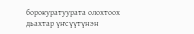борокуратуурата олохтоох дьахтар үҥсүүтүнэн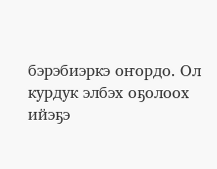бэрэбиэркэ оҥордо. Ол курдук элбэх оҕолоох ийэҕэ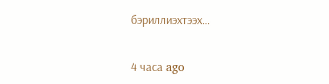бэриллиэхтээх…

4 часа ago